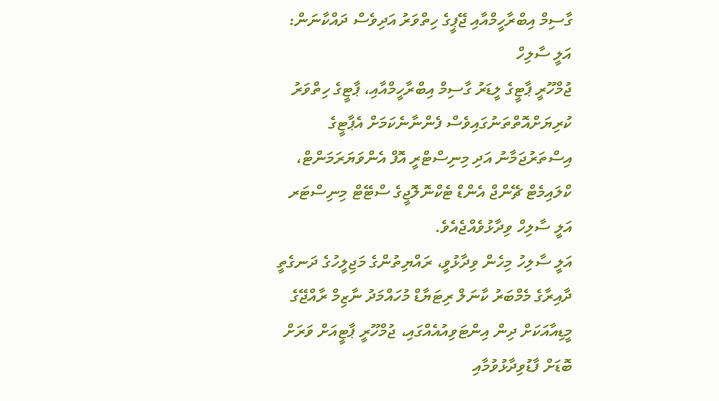ގާސިމް އިބްރާހީމްއާއި ޖޭޕީގެ ހިތްވަރު އަދިވެސް ދައްކާނަން: އަލީ ސާލިހް
ޖުމްހޫރީ ޕާޓީގެ ލީޑަރު ގާސިމް އިބްރާހީމްއާއި، ޕާޓީގެ ހިތްވަރު ކުރިޔަށްއޮތްތަނުގައިވެސް ފެންނާނެކަމަށް އެޕާޓީގެ އިސްތަރުޖަމާނު އަދި މިނިސްޓްރީ އޮފް އެންވަޔަރަމަންޓް، ކްލައިމެޓް ޗޭންޖް އެންޑް ޓެކްނޮލޮޖީގެ ސްޓޭޓް މިނިސްޓަރ އަލީ ސާލިހް ވިދާޅުވެއްޖެއެވެ.
އަލީ ސާލިހު މިހެން ވިދާޅުވީ، ރައްޔިތުންގެ މަޖިލީހުގެ ދަނގެތީ ދާއިރާގެ މެމްބަރު ކާނަލް ރިޓަޔާޑް މުހައްމަދު ނާޒިމް ރާއްޖޭގެ މީޑިއާއަކަށް ދިން އިންޓަވިއުއެއްގައި، ޖުމްހޫރީ ޕާޓީއަށް ވަރަށް ބޮޑަށް ފާޑުވިދާޅުވުމާއި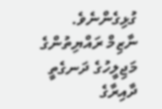ގުޅިގެންނެވެ.
ނާޒިމް ރައްޔިތުންގެ މަޖިލީހުގެ ދަނގެތީ ދާއިރާގެ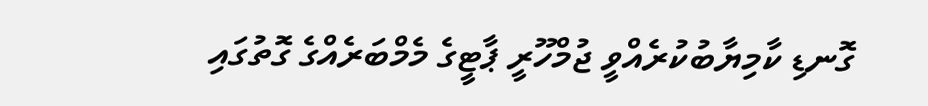ގޮނޑި ކާމިޔާބުކުރެއްވީ ޖުމްހޫރީ ޕާޓީގެ މެމްބަރެއްގެ ގޮތުގައި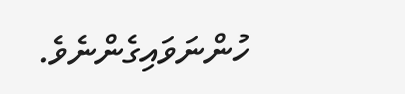ހުންނަވައިގެންނެވެ.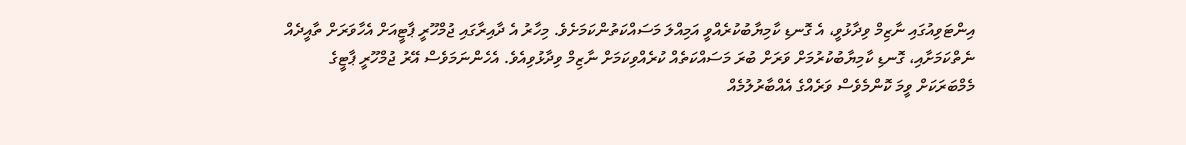އިންޓަވިއުގައި ނާޒިމް ވިދާޅުވީ، އެ ގޮނޑި ކާމިޔާބުކުރެއްވީ އަމިއްލަ މަސައްކަތުންކަމަށެވެ. މިހާރު އެ ދާއިރާގައި ޖުމްހޫރީ ޕާޓީއަށް އެހާވަރަށް ތާއީދެއް ނެތްކަމަށާއި، ގޮނޑި ކާމިޔާބުކުރުމަށް ވަރަށް ބުރަ މަސައްކަތެއް ކުރެއްވިކަމަށް ނާޒިމް ވިދާޅުވިއެވެ. އެހެންނަމަވެސް އޭރު ޖުމްހޫރީ ޕާޓީގެ މެމްބަރަކަށް ވީމަ ކޮންމެވެސް ވަރެއްގެ އެއްބާރުލުމެއް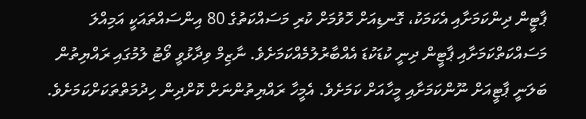ޕާޓީން ދިންކަމަށާއި އެކަމަކު، ގޮނޑިއަށް ހޮވުމަށް ކުރި މަސައްކަތުގެ 80 އިންސައްތައަކީ އަމިއްލަ މަސައްކަތްކަމަށާއި ޕާޓީން ދިނީ ކުޑަކުޑަ އެއްބާރުލުމެއްކަމަށެވެ. ނާޒިމް ވިދާޅުވީ ވޯޓު ލުމުގައި ރައްޔިތުން ބަލަނީ ޕާޓީއަށް ނޫންކަމަށާއި މީހާއަށް ކަމަށެވެ. އެމީހާ ރައްޔިތުންނަށް ކޮށްދިން ހިދުމަތްތަކަށްކަމަށެވެ.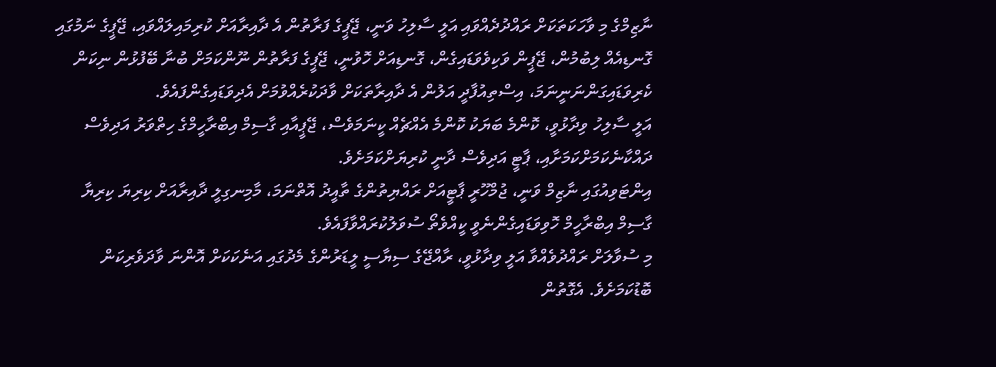ނާޒިމްގެ މި ވާހަކަތަކަށް ރައްދުދެއްވައި އަލީ ސާލިހު ވަނީ، ޖޭޕީގެ ފަރާތުން އެ ދާއިރާއަށް ކުރިމައިލައްވައި، ޖޭޕީގެ ނަމުގައި ގޮނޑިއެއް ލިބުމުން، ޖޭޕީން ވަކިވެވަޑައިގެން، ގޮނޑިއަށް ހޮވުނީ، ޖޭޕީގެ ފަރާތުން ނޫންކަމަށް ބުނާ ބޭފުޅުން ނިކަން ކެރިވަޑައިގަންނަނީނަމަ، އިސްތިއުފާދީ އަލުން އެ ދާއިރާތަކަށް ވާދަކުރެއްވުމަށް އެދިވަޑައިގެންފައެވެ.
އަލީ ސާލިހު ވިދާޅުވީ، ކޮންމެ ބަޔަކު ކޮންމެ އެއްޗެއް ކީނަމަވެސް، ޖޭޕީއާއި ގާސިމް އިބްރާހީމްގެ ހިތްވަރު އަދިވެސް ދައްކާނެކަމަށްކަމަށާއި، ޕާޓީ އަދިވެސް ދާނީ ކުރިޔަށްކަމަށެވެ.
އިންޓަވިއުގައި ނާޒިމް ވަނީ، ޖުމްހޫރީ ޕާޓީއަށް ރައްޔިތުންގެ ތާއީދު އޮތްނަމަ، މާމިނގިލީ ދާއިރާއަށް ކިރިޔަ ކިރިޔާ ގާސިމް އިބްރާހީމް ހޮވިވަޑައިގެންނެވީ ކީއްވެތޯ ސުވަލުކުރައްވާފައެވެ.
މި ސުވާލަށް ރައްދުވެއްވާ އަލީ ވިދާޅުވީ، ރާއްޖޭގެ ސިޔާސީ ލީޑަރުންގެ މެދުގައި އަނެކަކަށް އޮންނަ ވާދަވެރިކަން ބޮޑުކަމަށެވެ. އެގޮތުން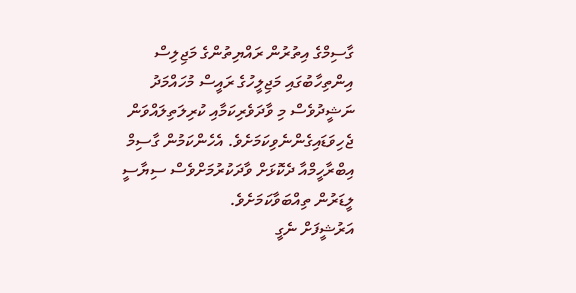ގާސިމްގެ އިތުރުން ރައްޔިތުންގެ މަޖިލިސް އިންތިހާބުގައި މަޖިލީހުގެ ރައީސް މުހައްމަދު ނަޝީދުވެސް މި ވާދަވެރިކަމާއި ކުރިލަތިލައްވަން ޖެހިވަޑައިގެންނެވިކަމަށެވެ. އެހެންކަމުން ގާސިމް އިބްރާހީމްއާ ދެކޮޅަށް ވާދަކުރުމަށްވެސް ސިޔާސީ ލީޑަރުން ތިއްބަވާކަމަށެވެ.
އަރުޝީފަށް ނެގީ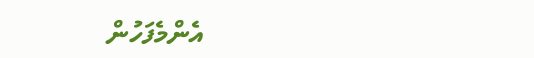އެންމެފަހުން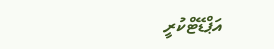އަޕްޑޭޓްކުރީ